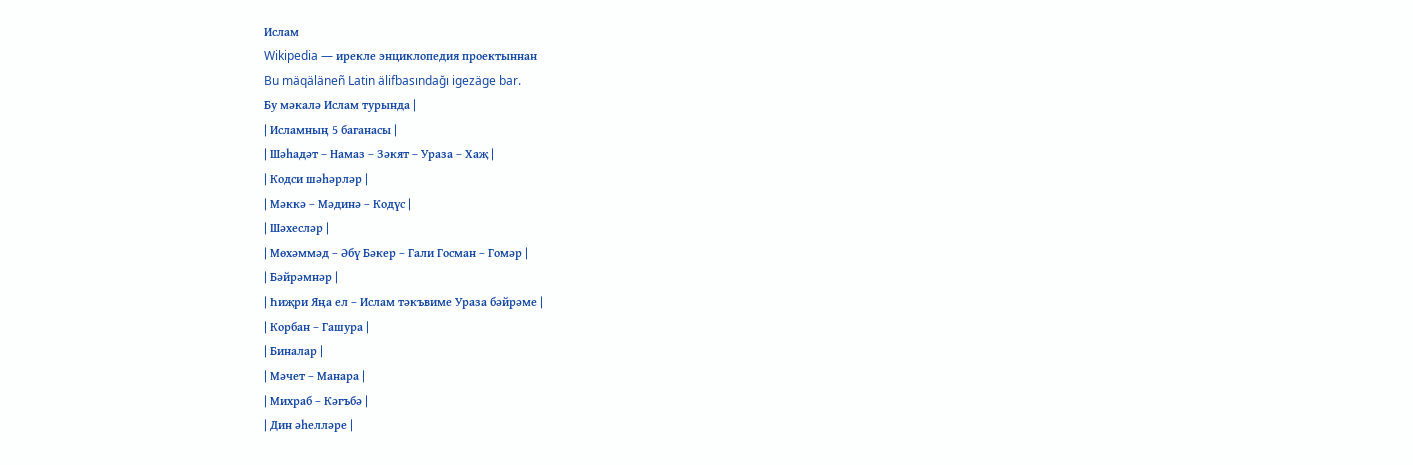Ислам
Wikipedia — ирекле энциклопедия проектыннан
Bu mäqäläneñ Latin älifbasındağı igezäge bar.
Бу мәкалә Ислам турында |
| Исламның 5 баганасы |
| Шәһадәт – Намаз – Зәкят – Ураза – Хаҗ |
| Кодси шәһәрләр |
| Мәккә – Мәдинә – Кодүс |
| Шәхесләр |
| Мөхәммәд – Әбү Бәкер – Гали Госман – Гомәр |
| Бәйрәмнәр |
| Һиҗри Яңа ел – Ислам тәкъвиме Ураза бәйрәме |
| Корбан – Гашура |
| Биналар |
| Мәчет – Манара |
| Михраб – Кәгъбә |
| Дин әһелләре |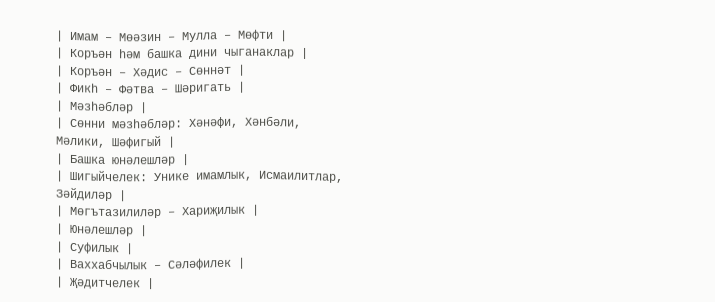| Имам – Мөәзин – Мулла – Мөфти |
| Коръән һәм башка дини чыганаклар |
| Коръән – Хәдис – Сөннәт |
| Фикһ – Фәтва – Шәригать |
| Мәзһәбләр |
| Сөнни мәзһәбләр: Хәнәфи, Хәнбәли, Мәлики, Шәфигый |
| Башка юнәлешләр |
| Шигыйчелек: Унике имамлык, Исмаилитлар, Зәйдиләр |
| Мөгътазилиләр – Хариҗилык |
| Юнәлешләр |
| Суфилык |
| Ваххабчылык – Сәләфилек |
| Җәдитчелек |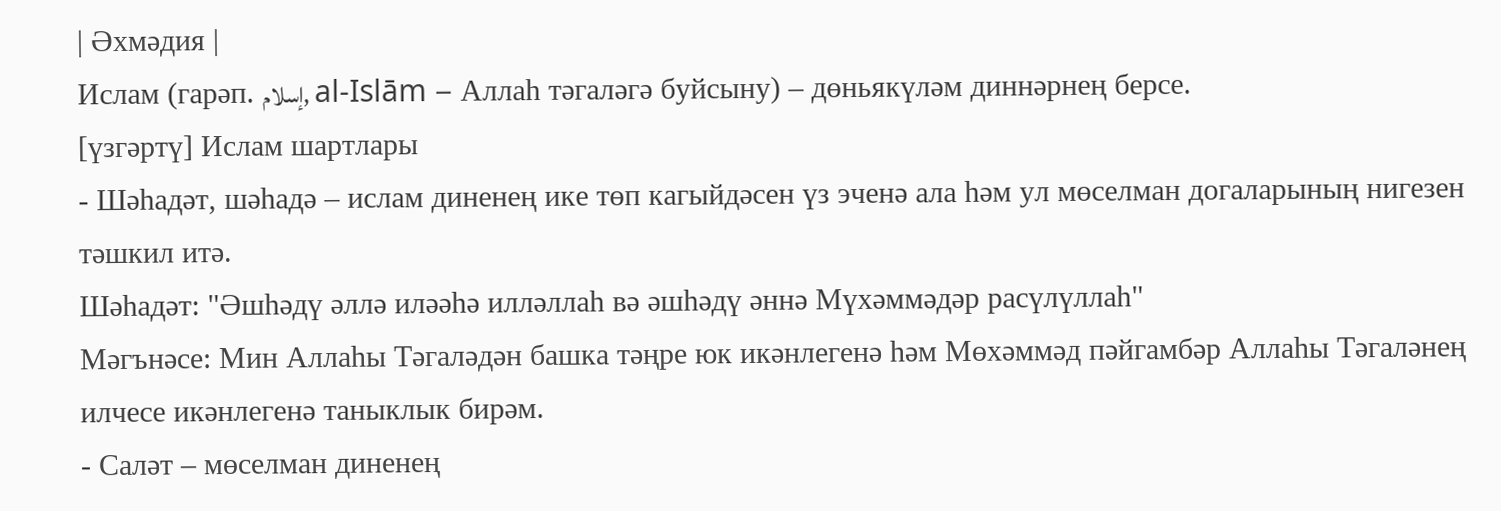| Әхмәдия |
Ислам (гарәп. إسلام, al-Islām – Аллаһ тәгаләгә буйсыну) – дөньякүләм диннәрнең берсе.
[үзгәртү] Ислам шартлары
- Шәһадәт, шәһадә – ислам диненең ике төп кагыйдәсен үз эченә ала һәм ул мөселман догаларының нигезен тәшкил итә.
Шәһадәт: "Әшһәдү әллә иләәһә илләллаһ вә әшһәдү әннә Мүхәммәдәр расүлүллаһ"
Мәгънәсе: Мин Аллаһы Тәгаләдән башка тәңре юк икәнлегенә һәм Мөхәммәд пәйгамбәр Аллаһы Тәгаләнең илчесе икәнлегенә таныклык бирәм.
- Саләт – мөселман диненең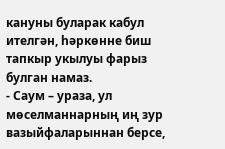кануны буларак кабул ителгән, һәркөнне биш тапкыр укылуы фарыз булган намаз.
- Саум – ураза, ул мөселманнарның иң зур вазыйфаларыннан берсе,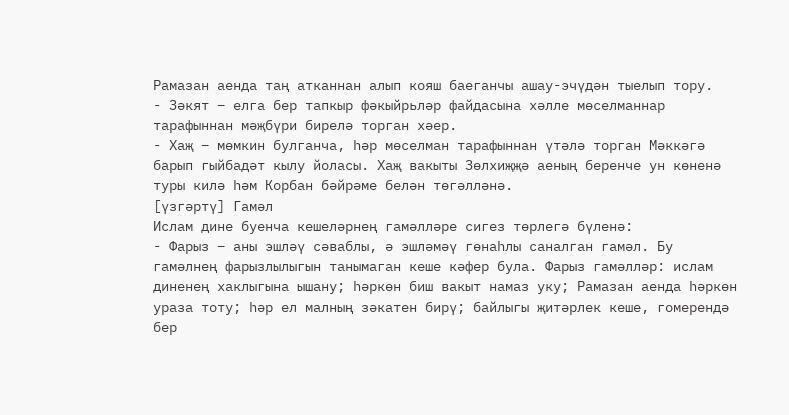Рамазан аенда таң атканнан алып кояш баеганчы ашау-эчүдән тыелып тору.
- Зәкят – елга бер тапкыр фәкыйрьләр файдасына хәлле мөселманнар тарафыннан мәҗбүри бирелә торган хәер.
- Хаҗ – мөмкин булганча, һәр мөселман тарафыннан үтәлә торган Мәккәгә барып гыйбадәт кылу йоласы. Хаҗ вакыты Зөлхиҗҗә аеның беренче ун көненә туры килә һәм Корбан бәйрәме белән төгәлләнә.
[үзгәртү] Гамәл
Ислам дине буенча кешеләрнең гамәлләре сигез төрлегә бүленә:
- Фарыз – аны эшләү сәваблы, ә эшләмәү гөнаһлы саналган гамәл. Бу гамәлнең фарызлылыгын танымаган кеше кәфер була. Фарыз гамәлләр: ислам диненең хаклыгына ышану; һәркөн биш вакыт намаз уку; Рамазан аенда һәркөн ураза тоту; һәр ел малның зәкатен бирү; байлыгы җитәрлек кеше, гомерендә бер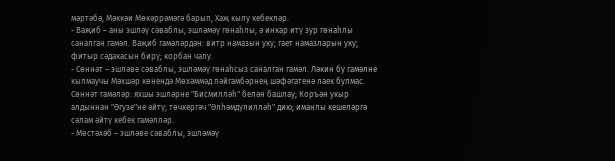мәртәбә, Мәккәи Мөкәррәмәгә барып, Хаҗ кылу кебекләр.
- Ваҗиб – аны эшләү сәваблы, эшләмәү гөнаһлы, ә инкар итү зур гөнаһлы саналган гамәл. Ваҗиб гамәләрдән: витр намазын уку; гает намазларын уку; фитыр сәдакасын бирү; корбан чалу.
- Сөннәт – эшләве сәваблы, эшләмәү гөнаһсыз саналган гамәл. Ләкин бу гамәлне кылмаучы Мәхшәр көнендә Мөхәммәд пәйгамбәрнең шәфәгатенә лаек булмас. Сөннәт гамәләр: яхшы эшләрне "Бисмилләһ" белән башлау; Коръән укыр алдыннан "Әгузе"не әйтү; төчкергәч "Әлһәмдүлилләһ" дию; иманлы кешеләргә сәлам әйтү кебек гамәлләр.
- Мөстәхәб – эшләве сәваблы, эшләмәү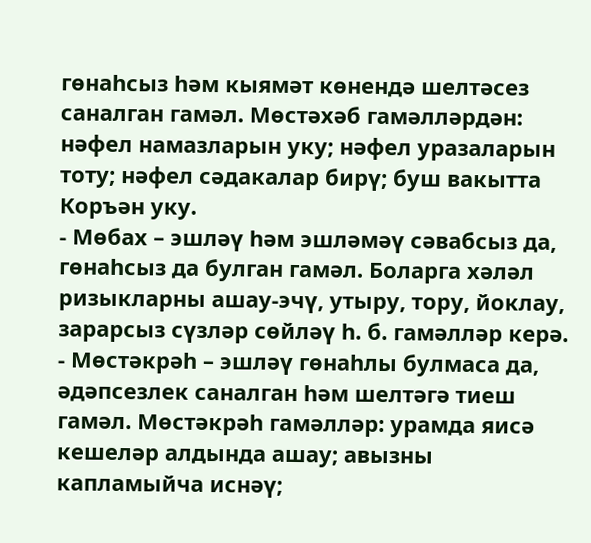гөнаһсыз һәм кыямәт көнендә шелтәсез саналган гамәл. Мөстәхәб гамәлләрдән: нәфел намазларын уку; нәфел уразаларын тоту; нәфел сәдакалар бирү; буш вакытта Коръән уку.
- Мөбах – эшләү һәм эшләмәү сәвабсыз да, гөнаһсыз да булган гамәл. Боларга хәләл ризыкларны ашау-эчү, утыру, тору, йоклау, зарарсыз сүзләр сөйләү һ. б. гамәлләр керә.
- Мөстәкрәһ – эшләү гөнаһлы булмаса да, әдәпсезлек саналган һәм шелтәгә тиеш гамәл. Мөстәкрәһ гамәлләр: урамда яисә кешеләр алдында ашау; авызны капламыйча иснәү;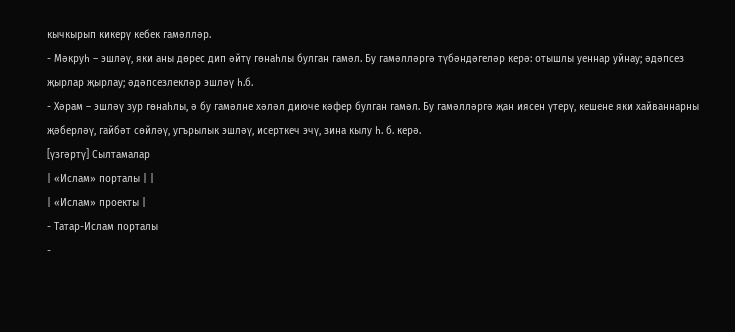кычкырып кикерү кебек гамәлләр.
- Мәкруһ – эшләү, яки аны дөрес дип әйтү гөнаһлы булган гамәл. Бу гамәлләргә түбәндәгеләр керә: отышлы уеннар уйнау; әдәпсез җырлар җырлау; әдәпсезлекләр эшләү һ.б.
- Хәрам – эшләү зур гөнаһлы, ә бу гамәлне хәләл диюче кәфер булган гамәл. Бу гамәлләргә җан иясен үтерү, кешене яки хайваннарны җәберләү, гайбәт сөйләү, угърылык эшләү, исерткеч эчү, зина кылу һ. б. керә.
[үзгәртү] Сылтамалар
| «Ислам» порталы | |
| «Ислам» проекты |
- Татар-Ислам порталы
-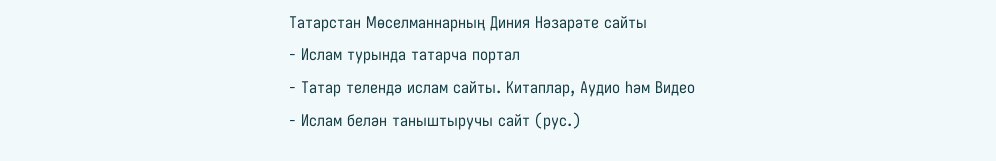Татарстан Мөселманнарның Диния Нәзарәте сайты
- Ислам турында татарча портал
- Татар телендә ислам сайты. Китаплар, Аудио һәм Видео
- Ислам белән таныштыручы сайт (рус.)